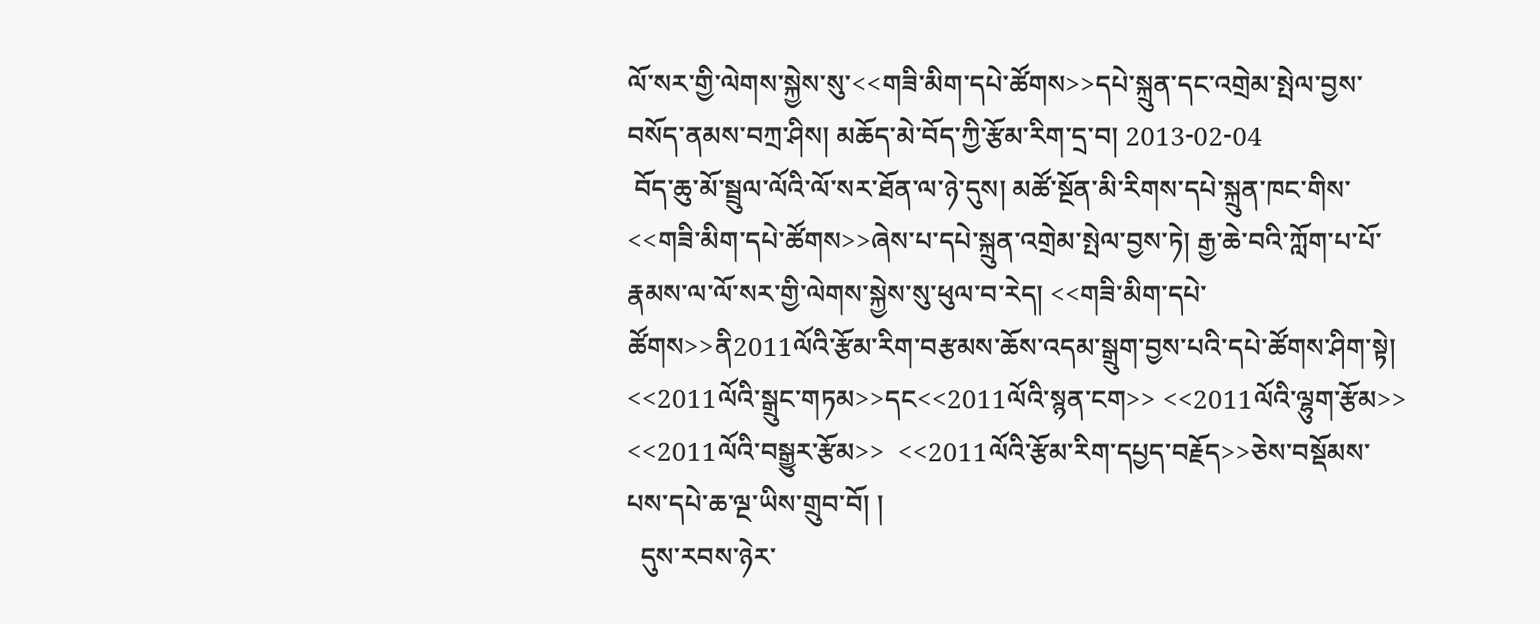ལོ་སར་གྱི་ལེགས་སྐྱེས་སུ་<<གཟི་མིག་དཔེ་ཚོགས>>དཔེ་སྐྲུན་དང་འགྲེམ་སྤེལ་བྱས་
བསོད་ནམས་བཀྲ་ཤིས། མཆོད་མེ་བོད་ཀྱི་རྩོམ་རིག་དྲ་བ། 2013-02-04
 བོད་ཆུ་མོ་སྦྲུལ་ལོའི་ལོ་སར་ཐོན་ལ་ཉེ་དུས། མཚོ་སྔོན་མི་རིགས་དཔེ་སྐྲུན་ཁང་གིས་<<གཟི་མིག་དཔེ་ཚོགས>>ཞེས་པ་དཔེ་སྐྲུན་འགྲེམ་སྤེལ་བྱས་ཏེ། རྒྱ་ཆེ་བའི་ཀློག་པ་པོ་རྣམས་ལ་ལོ་སར་གྱི་ལེགས་སྐྱེས་སུ་ཕུལ་བ་རེད། <<གཟི་མིག་དཔེ་ཚོགས>>ནི2011ལོའི་རྩོམ་རིག་བརྩམས་ཆོས་འདམ་སྒྲུག་བྱས་པའི་དཔེ་ཚོགས་ཤིག་སྟེ། <<2011ལོའི་སྒྲུང་གཏམ>>དང<<2011ལོའི་སྙན་ངག>> <<2011ལོའི་ལྷུག་རྩོམ>> <<2011ལོའི་བསྒྱུར་རྩོམ>>  <<2011ལོའི་རྩོམ་རིག་དཔྱད་བརྗོད>>ཅེས་བསྡོམས་པས་དཔེ་ཆ་ལྔ་ཡིས་གྲུབ་བོ། །
  དུས་རབས་ཉེར་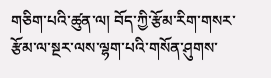གཅིག་པའི་ཚུན་ལ། བོད་ཀྱི་རྩོམ་རིག་གསར་རྩོམ་ལ་སྔར་ལས་ལྷག་པའི་གསོན་ཤུགས་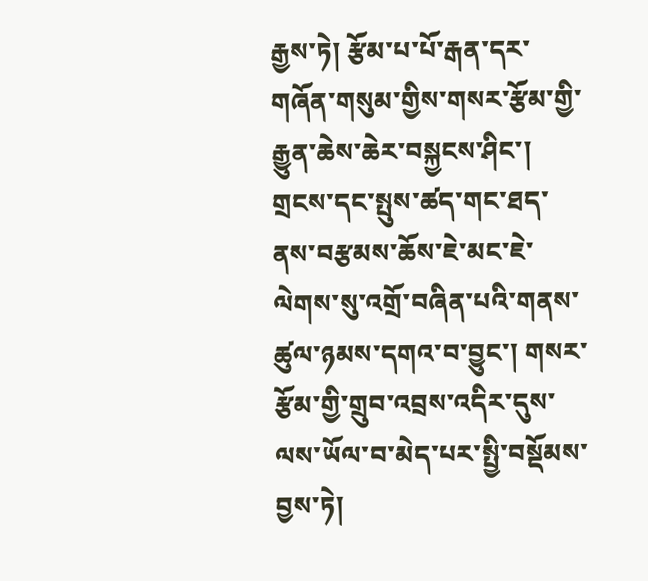རྒྱས་ཏེ། རྩོམ་པ་པོ་རྒན་དར་གཞོན་གསུམ་གྱིས་གསར་རྩོམ་གྱི་རྒྱུན་ཆེས་ཆེར་བསྐྱངས་ཤིང་། གྲངས་དང་སྤུས་ཚད་གང་ཐད་ནས་བརྩམས་ཆོས་ཇེ་མང་ཇེ་ལེགས་སུ་འགྲོ་བཞིན་པའི་གནས་ཚུལ་ཉམས་དགའ་བ་བྱུང་། གསར་རྩོམ་གྱི་གྲུབ་འབྲས་འདིར་དུས་ལས་ཡོལ་བ་མེད་པར་སྤྱི་བསྡོམས་བྱས་ཏེ།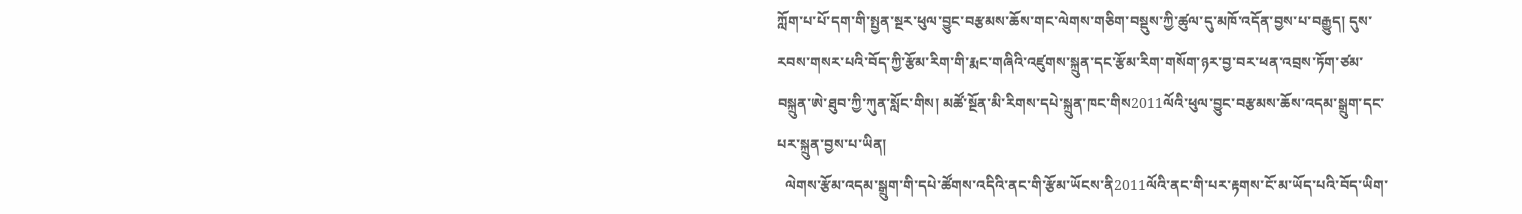ཀློག་པ་པོ་དག་གི་སྤྱན་སྔར་ཕུལ་བྱུང་བརྩམས་ཆོས་གང་ལེགས་གཅིག་བསྡུས་ཀྱི་ཚུལ་དུ་མཁོ་འདོན་བྱས་པ་བརྒྱུད། དུས་རབས་གསར་པའི་བོད་ཀྱི་རྩོམ་རིག་གི་རྨང་གཞིའི་འཛུགས་སྐྲུན་དང་རྩོམ་རིག་གསོག་ཉར་བྱ་བར་ཕན་འབྲས་ཏོག་ཙམ་བསྐྲུན་ཨེ་ཐུབ་ཀྱི་ཀུན་སློང་གིས། མཚོ་སྔོན་མི་རིགས་དཔེ་སྐྲུན་ཁང་གིས2011ལོའི་ཕུལ་བྱུང་བརྩམས་ཆོས་འདམ་སྒྲུག་དང་པར་སྐྲུན་བྱས་པ་ཡིན།
  ལེགས་རྩོམ་འདམ་སྒྲུག་གི་དཔེ་ཚོགས་འདིའི་ནང་གི་རྩོམ་ཡོངས་ནི2011ལོའི་ནང་གི་པར་རྟགས་ངོ་མ་ཡོད་པའི་བོད་ཡིག་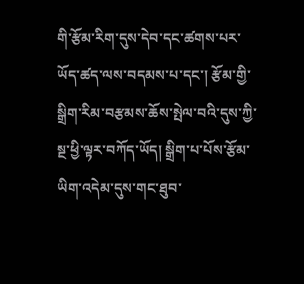གི་རྩོམ་རིག་དུས་དེབ་དང་ཚགས་པར་ཡོད་ཚད་ལས་བདམས་པ་དང་། རྩོམ་གྱི་སྒྲིག་རིམ་བརྩམས་ཆོས་སྤེལ་བའི་དུས་ཀྱི་སྔ་ཕྱི་ལྟར་བཀོད་ཡོད། སྒྲིག་པ་པོས་རྩོམ་ཡིག་འདེམ་དུས་གང་ཐུབ་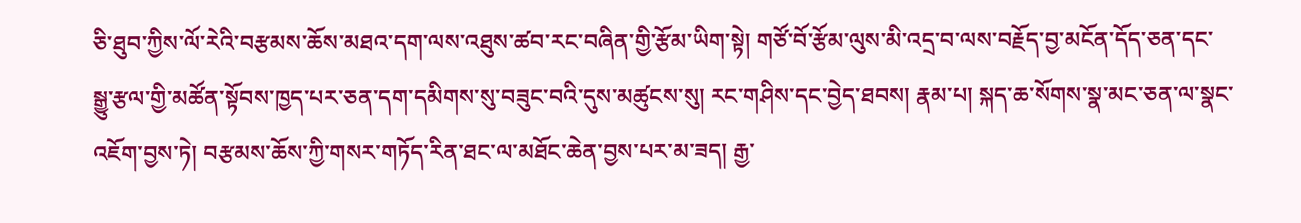ཅི་ཐུབ་ཀྱིས་ལོ་རེའི་བརྩམས་ཆོས་མཐའ་དག་ལས་འཐུས་ཚབ་རང་བཞིན་གྱི་རྩོམ་ཡིག་སྟེ། གཙོ་བོ་རྩོམ་ལུས་མི་འདྲ་བ་ལས་བརྗོད་བྱ་མངོན་དོད་ཅན་དང་སྒྱུ་རྩལ་གྱི་མཚོན་སྟོབས་ཁྱད་པར་ཅན་དག་དམིགས་སུ་བཟུང་བའི་དུས་མཚུངས་སུ། རང་གཤིས་དང་བྱེད་ཐབས། རྣམ་པ། སྐད་ཆ་སོགས་སྣ་མང་ཅན་ལ་སྣང་འཇོག་བྱས་ཏེ། བརྩམས་ཆོས་ཀྱི་གསར་གཏོད་རིན་ཐང་ལ་མཐོང་ཆེན་བྱས་པར་མ་ཟད། རྒྱ་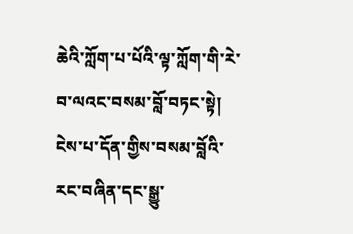ཆེའི་ཀློག་པ་པོའི་ལྟ་ཀློག་གི་རེ་བ་ལའང་བསམ་བློ་བཏང་སྟེ། ངེས་པ་དོན་གྱིས་བསམ་བློའི་རང་བཞིན་དང་སྒྱུ་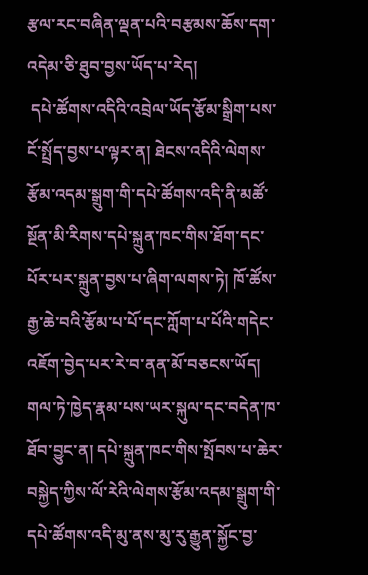རྩལ་རང་བཞིན་ལྡན་པའི་བརྩམས་ཆོས་དག་འདེམ་ཅི་ཐུབ་བྱས་ཡོད་པ་རེད།
 དཔེ་ཚོགས་འདིའི་འབྲེལ་ཡོད་རྩོམ་སྒྲིག་པས་ངོ་སྤྲོད་བྱས་པ་ལྟར་ན། ཐེངས་འདིའི་ལེགས་རྩོམ་འདམ་སྒྲུག་གི་དཔེ་ཚོགས་འདི་ནི་མཚོ་སྔོན་མི་རིགས་དཔེ་སྐྲུན་ཁང་གིས་ཐོག་དང་པོར་པར་སྐྲུན་བྱས་པ་ཞིག་ལགས་ཏེ། ཁོ་ཚོས་རྒྱ་ཆེ་བའི་རྩོམ་པ་པོ་དང་ཀློག་པ་པོའི་གདེང་འཇོག་བྱེད་པར་རེ་བ་ནན་མོ་བཅངས་ཡོད། གལ་ཏེ་ཁྱེད་རྣམ་པས་ཡར་སྐུལ་དང་བདེན་ཁ་ཐོབ་བྱུང་ན། དཔེ་སྐྲུན་ཁང་གིས་སྤོབས་པ་ཆེར་བསྐྱེད་ཀྱིས་ལོ་རེའི་ལེགས་རྩོམ་འདམ་སྒྲུག་གི་དཔེ་ཚོགས་འདི་མུ་ནས་མུ་རུ་རྒྱུན་སྐྱོང་བྱ་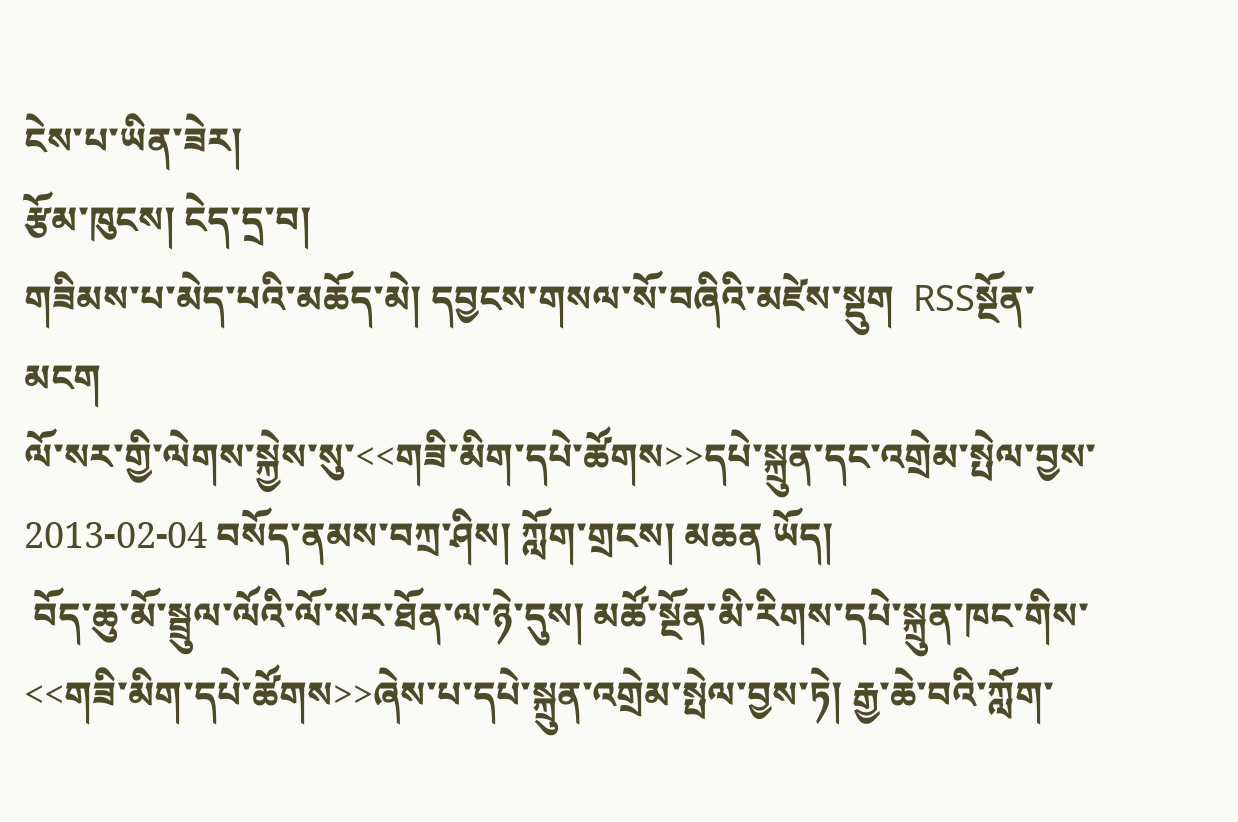ངེས་པ་ཡིན་ཟེར།
རྩོམ་ཁུངས། ངེད་དྲ་བ།
གཟིམས་པ་མེད་པའི་མཆོད་མེ། དབྱངས་གསལ་སོ་བཞིའི་མཛེས་སྡུག  RSSསྔོན་མངག
ལོ་སར་གྱི་ལེགས་སྐྱེས་སུ་<<གཟི་མིག་དཔེ་ཚོགས>>དཔེ་སྐྲུན་དང་འགྲེམ་སྤེལ་བྱས་
2013-02-04 བསོད་ནམས་བཀྲ་ཤིས། ཀློག་གྲངས། མཆན ཡོད།
 བོད་ཆུ་མོ་སྦྲུལ་ལོའི་ལོ་སར་ཐོན་ལ་ཉེ་དུས། མཚོ་སྔོན་མི་རིགས་དཔེ་སྐྲུན་ཁང་གིས་<<གཟི་མིག་དཔེ་ཚོགས>>ཞེས་པ་དཔེ་སྐྲུན་འགྲེམ་སྤེལ་བྱས་ཏེ། རྒྱ་ཆེ་བའི་ཀློག་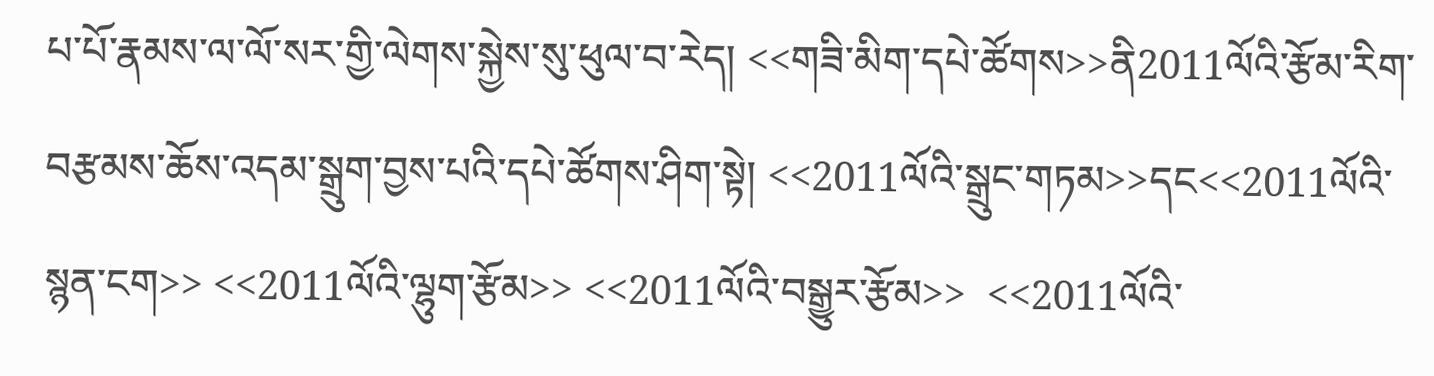པ་པོ་རྣམས་ལ་ལོ་སར་གྱི་ལེགས་སྐྱེས་སུ་ཕུལ་བ་རེད། <<གཟི་མིག་དཔེ་ཚོགས>>ནི2011ལོའི་རྩོམ་རིག་བརྩམས་ཆོས་འདམ་སྒྲུག་བྱས་པའི་དཔེ་ཚོགས་ཤིག་སྟེ། <<2011ལོའི་སྒྲུང་གཏམ>>དང<<2011ལོའི་སྙན་ངག>> <<2011ལོའི་ལྷུག་རྩོམ>> <<2011ལོའི་བསྒྱུར་རྩོམ>>  <<2011ལོའི་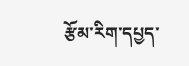རྩོམ་རིག་དཔྱད་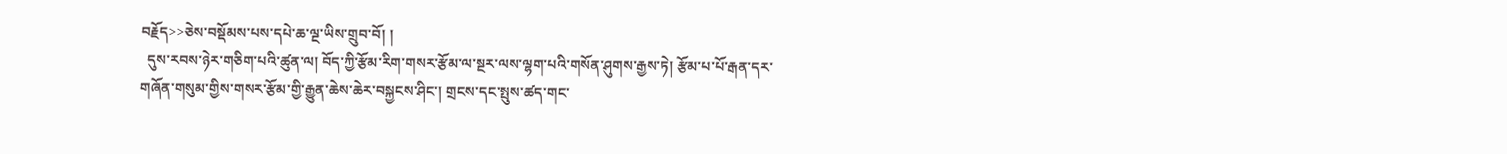བརྗོད>>ཅེས་བསྡོམས་པས་དཔེ་ཆ་ལྔ་ཡིས་གྲུབ་བོ། །
  དུས་རབས་ཉེར་གཅིག་པའི་ཚུན་ལ། བོད་ཀྱི་རྩོམ་རིག་གསར་རྩོམ་ལ་སྔར་ལས་ལྷག་པའི་གསོན་ཤུགས་རྒྱས་ཏེ། རྩོམ་པ་པོ་རྒན་དར་གཞོན་གསུམ་གྱིས་གསར་རྩོམ་གྱི་རྒྱུན་ཆེས་ཆེར་བསྐྱངས་ཤིང་། གྲངས་དང་སྤུས་ཚད་གང་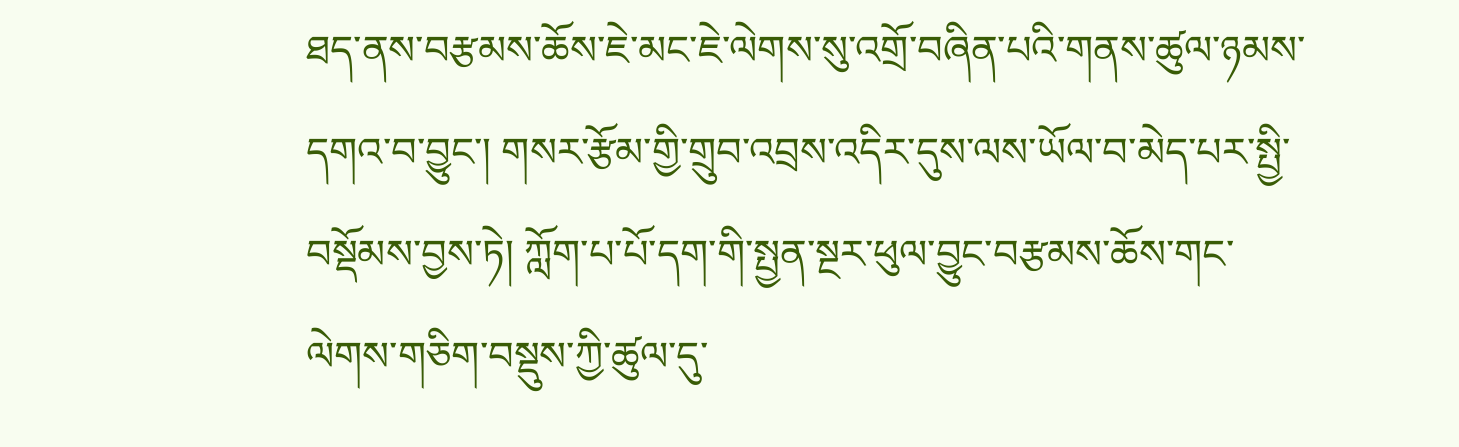ཐད་ནས་བརྩམས་ཆོས་ཇེ་མང་ཇེ་ལེགས་སུ་འགྲོ་བཞིན་པའི་གནས་ཚུལ་ཉམས་དགའ་བ་བྱུང་། གསར་རྩོམ་གྱི་གྲུབ་འབྲས་འདིར་དུས་ལས་ཡོལ་བ་མེད་པར་སྤྱི་བསྡོམས་བྱས་ཏེ། ཀློག་པ་པོ་དག་གི་སྤྱན་སྔར་ཕུལ་བྱུང་བརྩམས་ཆོས་གང་ལེགས་གཅིག་བསྡུས་ཀྱི་ཚུལ་དུ་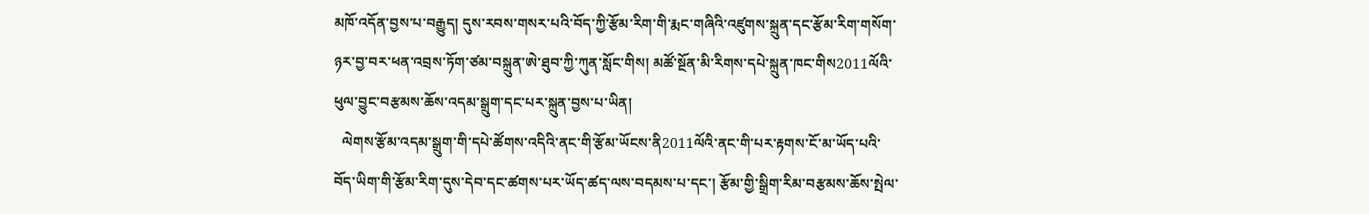མཁོ་འདོན་བྱས་པ་བརྒྱུད། དུས་རབས་གསར་པའི་བོད་ཀྱི་རྩོམ་རིག་གི་རྨང་གཞིའི་འཛུགས་སྐྲུན་དང་རྩོམ་རིག་གསོག་ཉར་བྱ་བར་ཕན་འབྲས་ཏོག་ཙམ་བསྐྲུན་ཨེ་ཐུབ་ཀྱི་ཀུན་སློང་གིས། མཚོ་སྔོན་མི་རིགས་དཔེ་སྐྲུན་ཁང་གིས2011ལོའི་ཕུལ་བྱུང་བརྩམས་ཆོས་འདམ་སྒྲུག་དང་པར་སྐྲུན་བྱས་པ་ཡིན།
  ལེགས་རྩོམ་འདམ་སྒྲུག་གི་དཔེ་ཚོགས་འདིའི་ནང་གི་རྩོམ་ཡོངས་ནི2011ལོའི་ནང་གི་པར་རྟགས་ངོ་མ་ཡོད་པའི་བོད་ཡིག་གི་རྩོམ་རིག་དུས་དེབ་དང་ཚགས་པར་ཡོད་ཚད་ལས་བདམས་པ་དང་། རྩོམ་གྱི་སྒྲིག་རིམ་བརྩམས་ཆོས་སྤེལ་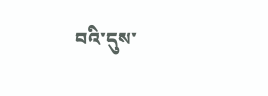བའི་དུས་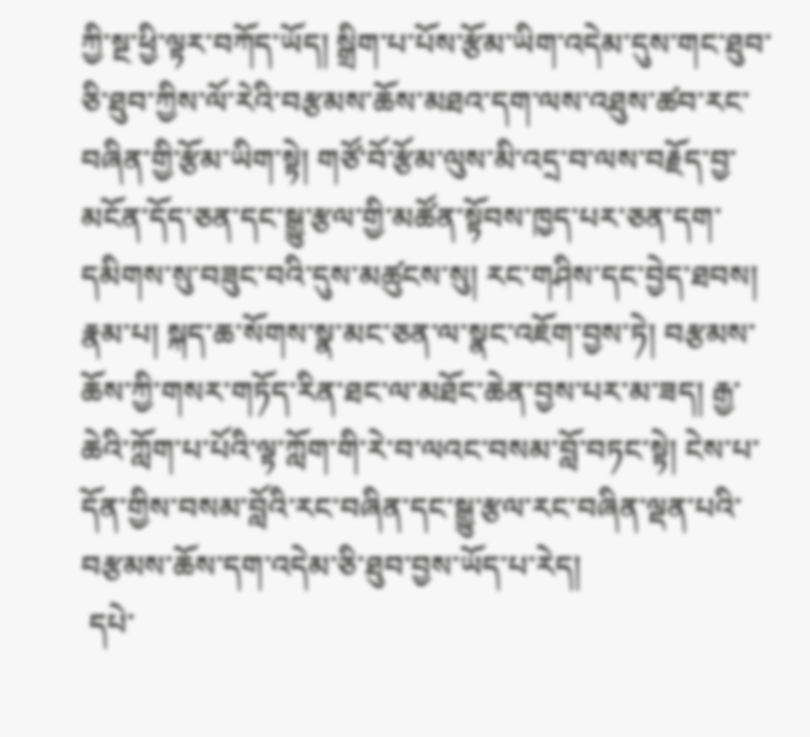ཀྱི་སྔ་ཕྱི་ལྟར་བཀོད་ཡོད། སྒྲིག་པ་པོས་རྩོམ་ཡིག་འདེམ་དུས་གང་ཐུབ་ཅི་ཐུབ་ཀྱིས་ལོ་རེའི་བརྩམས་ཆོས་མཐའ་དག་ལས་འཐུས་ཚབ་རང་བཞིན་གྱི་རྩོམ་ཡིག་སྟེ། གཙོ་བོ་རྩོམ་ལུས་མི་འདྲ་བ་ལས་བརྗོད་བྱ་མངོན་དོད་ཅན་དང་སྒྱུ་རྩལ་གྱི་མཚོན་སྟོབས་ཁྱད་པར་ཅན་དག་དམིགས་སུ་བཟུང་བའི་དུས་མཚུངས་སུ། རང་གཤིས་དང་བྱེད་ཐབས། རྣམ་པ། སྐད་ཆ་སོགས་སྣ་མང་ཅན་ལ་སྣང་འཇོག་བྱས་ཏེ། བརྩམས་ཆོས་ཀྱི་གསར་གཏོད་རིན་ཐང་ལ་མཐོང་ཆེན་བྱས་པར་མ་ཟད། རྒྱ་ཆེའི་ཀློག་པ་པོའི་ལྟ་ཀློག་གི་རེ་བ་ལའང་བསམ་བློ་བཏང་སྟེ། ངེས་པ་དོན་གྱིས་བསམ་བློའི་རང་བཞིན་དང་སྒྱུ་རྩལ་རང་བཞིན་ལྡན་པའི་བརྩམས་ཆོས་དག་འདེམ་ཅི་ཐུབ་བྱས་ཡོད་པ་རེད།
 དཔེ་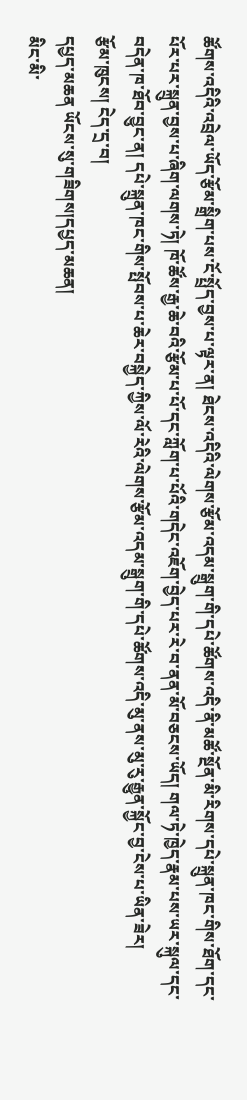ཚོགས་འདིའི་འབྲེལ་ཡོད་རྩོམ་སྒྲིག་པས་ངོ་སྤྲོད་བྱས་པ་ལྟར་ན། ཐེངས་འདིའི་ལེགས་རྩོམ་འདམ་སྒྲུག་གི་དཔེ་ཚོགས་འདི་ནི་མཚོ་སྔོན་མི་རིགས་དཔེ་སྐྲུན་ཁང་གིས་ཐོག་དང་པོར་པར་སྐྲུན་བྱས་པ་ཞིག་ལགས་ཏེ། ཁོ་ཚོས་རྒྱ་ཆེ་བའི་རྩོམ་པ་པོ་དང་ཀློག་པ་པོའི་གདེང་འཇོག་བྱེད་པར་རེ་བ་ནན་མོ་བཅངས་ཡོད། གལ་ཏེ་ཁྱེད་རྣམ་པས་ཡར་སྐུལ་དང་བདེན་ཁ་ཐོབ་བྱུང་ན། དཔེ་སྐྲུན་ཁང་གིས་སྤོབས་པ་ཆེར་བསྐྱེད་ཀྱིས་ལོ་རེའི་ལེགས་རྩོམ་འདམ་སྒྲུག་གི་དཔེ་ཚོགས་འདི་མུ་ནས་མུ་རུ་རྒྱུན་སྐྱོང་བྱ་ངེས་པ་ཡིན་ཟེར།
རྩོམ་ཁུངས། ངེད་དྲ་བ།
དཔྱད་མཆན ཡོངས་སུ་གཟིགས།དཔྱད་མཆན།
མིང་མི་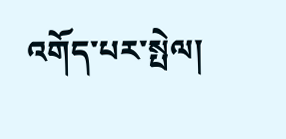འགོད་པར་སྤེལ།